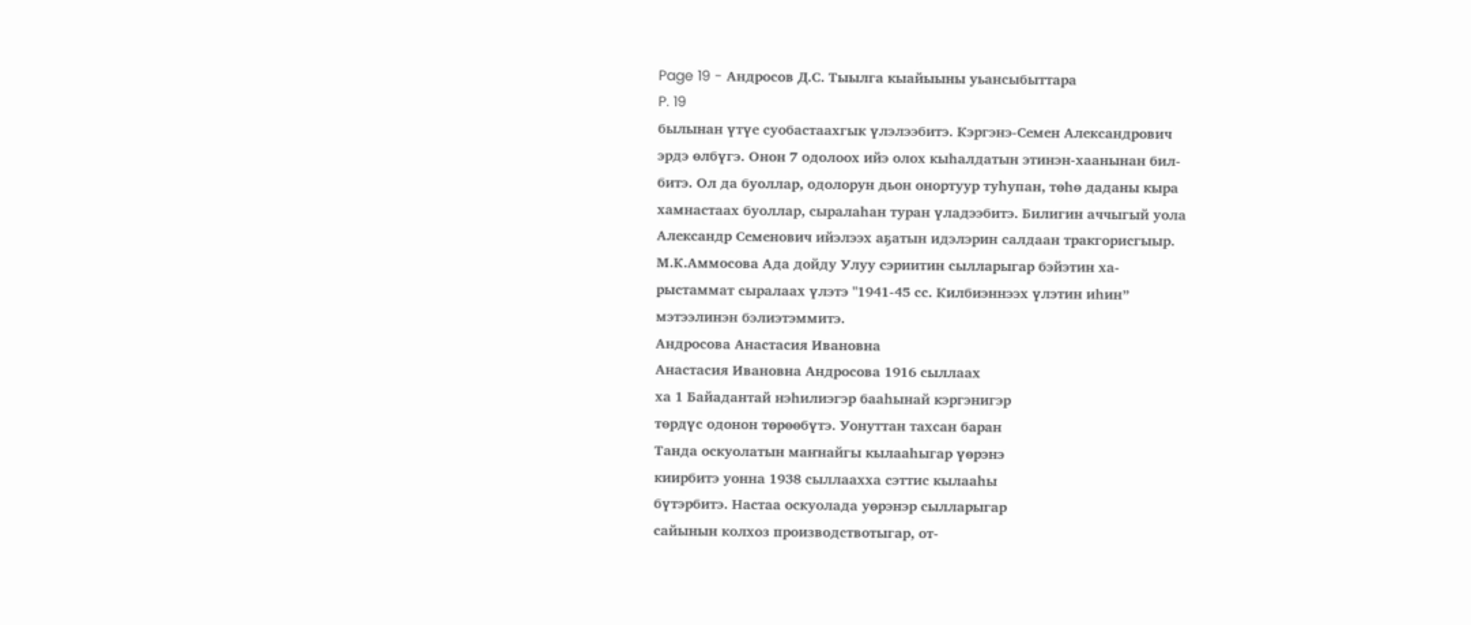Page 19 - Андросов Д.С. Тыылга кыайыыны уьансыбыттара
P. 19
былынан үтүе суобастаахгык үлэлээбитэ. Кэргэнэ-Семен Александрович
эрдэ өлбүгэ. Онон 7 одолоох ийэ олох кыһалдатын этинэн-хаанынан бил-
битэ. Ол да буоллар, одолорун дьон онортуур туһупан, төһө даданы кыра
хамнастаах буоллар, сыралаһан туран үладээбитэ. Билигин аччыгый уола
Александр Семенович ийэлээх аҕатын идэлэрин салдаан тракгорисгыыр.
М.К.Аммосова Ада дойду Улуу сэриитин сылларыгар бэйэтин ха-
рыстаммат сыралаах үлэтэ "1941-45 сс. Килбиэннээх үлэтин иһин”
мэтээлинэн бэлиэтэммитэ.
Андросова Анастасия Ивановна
Анастасия Ивановна Андросова 1916 сыллаах
ха 1 Байадантай нэһилиэгэр бааһынай кэргэнигэр
төрдүс одонон төрөөбүтэ. Уонуттан тахсан баран
Танда оскуолатын маҥнайгы кылааһыгар үөрэнэ
киирбитэ уонна 1938 сыллаахха сэттис кылааһы
бүтэрбитэ. Настаа оскуолада уөрэнэр сылларыгар
сайынын колхоз производствотыгар, от-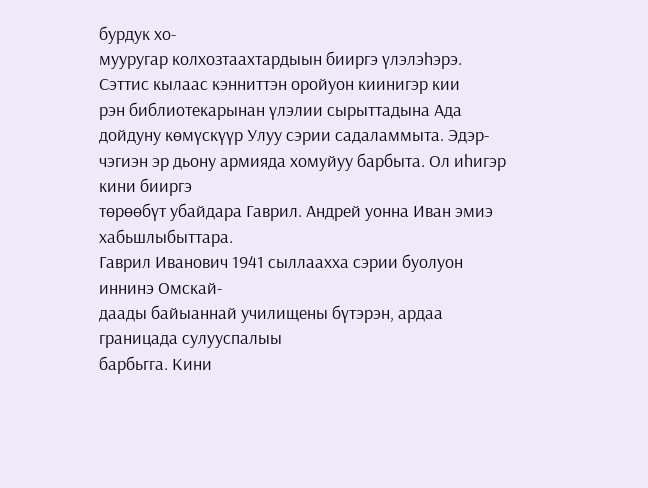бурдук хо-
мууругар колхозтаахтардыын бииргэ үлэлэһэрэ.
Сэттис кылаас кэнниттэн оройуон киинигэр кии
рэн библиотекарынан үлэлии сырыттадына Ада
дойдуну көмүскүүр Улуу сэрии садаламмыта. Эдэр-
чэгиэн эр дьону армияда хомуйуу барбыта. Ол иһигэр кини бииргэ
төрөөбүт убайдара Гаврил. Андрей уонна Иван эмиэ хабьшлыбыттара.
Гаврил Иванович 1941 сыллаахха сэрии буолуон иннинэ Омскай-
даады байыаннай училищены бүтэрэн, ардаа границада сулууспалыы
барбьгга. Кини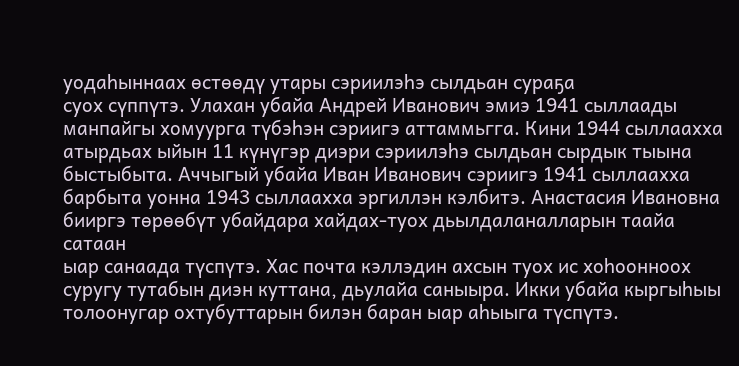уодаһыннаах өстөөдү утары сэриилэһэ сылдьан сураҕа
суох сүппүтэ. Улахан убайа Андрей Иванович эмиэ 1941 сыллаады
манпайгы хомуурга түбэһэн сэриигэ аттаммьгга. Кини 1944 сыллаахха
атырдьах ыйын 11 күнүгэр диэри сэриилэһэ сылдьан сырдык тыына
быстыбыта. Аччыгый убайа Иван Иванович сэриигэ 1941 сыллаахха
барбыта уонна 1943 сыллаахха эргиллэн кэлбитэ. Анастасия Ивановна
бииргэ төрөөбүт убайдара хайдах-туох дьылдаланалларын таайа сатаан
ыар санаада түспүтэ. Хас почта кэллэдин ахсын туох ис хоһоонноох
суругу тутабын диэн куттана, дьулайа саныыра. Икки убайа кыргыһыы
толоонугар охтубуттарын билэн баран ыар аһыыга түспүтэ.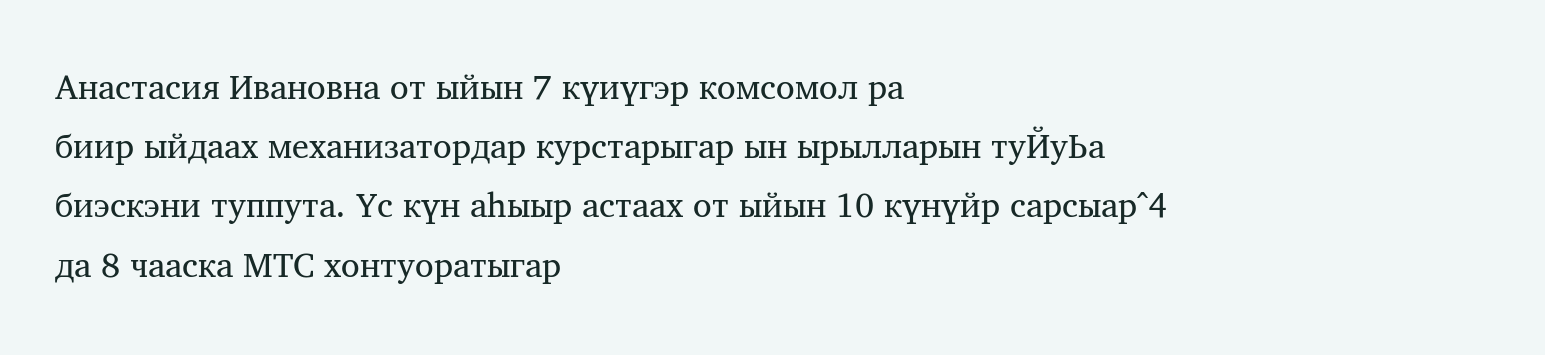Анастасия Ивановна от ыйын 7 күиүгэр комсомол ра
биир ыйдаах механизатордар курстарыгар ын ырылларын туЙуЬа
биэскэни туппута. Үс күн аһыыр астаах от ыйын 10 күнүйр сарсыар^4
да 8 чааска МТС хонтуоратыгар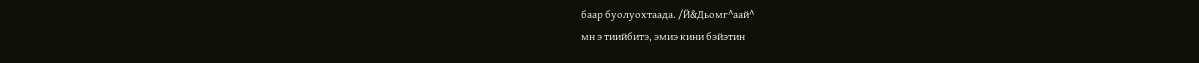баар буолуохтаада. /Й&Дьомг^аай^
мн э тиийбитэ, эмиэ кини бэйэтин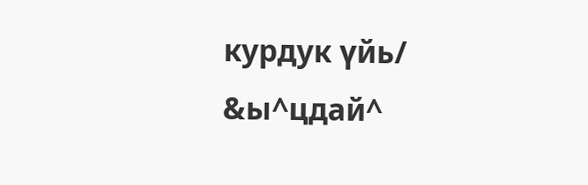курдук үйь/ &ы^цдай^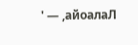' — ,айоалаЛ